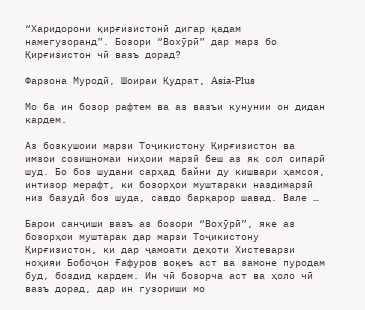“Харидорони қирғизистонӣ дигар қадам намегузоранд”. Бозори “Вохӯрӣ” дар марз бо Қирғизистон чӣ вазъ дорад?

Фарзона Муродӣ, Шоираи Қудрат, Asia-Plus

Мо ба ин бозор рафтем ва аз вазъи кунунии он дидан кардем.

Аз бозкушоии марзи Тоҷикистону Қирғизистон ва имзои созишномаи ниҳоии марзӣ беш аз як сол сипарӣ шуд. Бо боз шудани сарҳад байни ду кишвари ҳамсоя, интизор мерафт, ки бозорҳои муштараки наздимарзӣ низ базудӣ боз шуда, савдо барқарор шавад. Вале …

Барои санҷиши вазъ аз бозори “Вохӯрӣ”, яке аз бозорҳои муштарак дар марзи Тоҷикистону Қирғизистон, ки дар ҷамоати деҳоти Хистеварзи ноҳияи Бобоҷон Ғафуров воқеъ аст ва замоне пуродам буд, боздид кардем. Ин чӣ бозорча аст ва ҳоло чӣ вазъ дорад, дар ин гузориши мо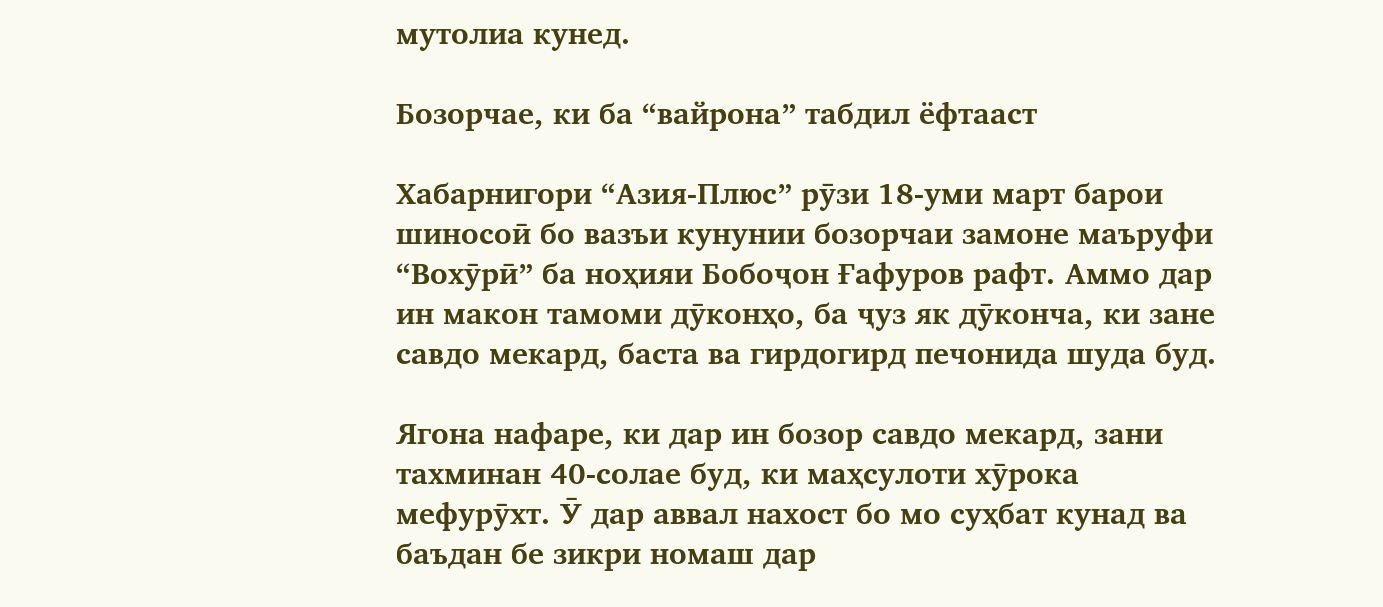мутолиа кунед.

Бозорчае, ки ба “вайрона” табдил ёфтааст

Хабарнигори “Азия-Плюс” рӯзи 18-уми март барои шиносоӣ бо вазъи кунунии бозорчаи замоне маъруфи “Вохӯрӣ” ба ноҳияи Бобоҷон Ғафуров рафт. Аммо дар ин макон тамоми дӯконҳо, ба ҷуз як дӯконча, ки зане савдо мекард, баста ва гирдогирд печонида шуда буд.

Ягона нафаре, ки дар ин бозор савдо мекард, зани тахминан 40-солае буд, ки маҳсулоти хӯрока мефурӯхт. Ӯ дар аввал нахост бо мо суҳбат кунад ва баъдан бе зикри номаш дар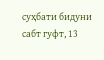суҳбати бидуни сабт гуфт, 13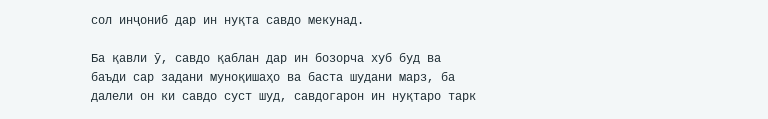сол инҷониб дар ин нуқта савдо мекунад.

Ба қавли ӯ, савдо қаблан дар ин бозорча хуб буд ва баъди сар задани муноқишаҳо ва баста шудани марз, ба далели он ки савдо суст шуд, савдогарон ин нуқтаро тарк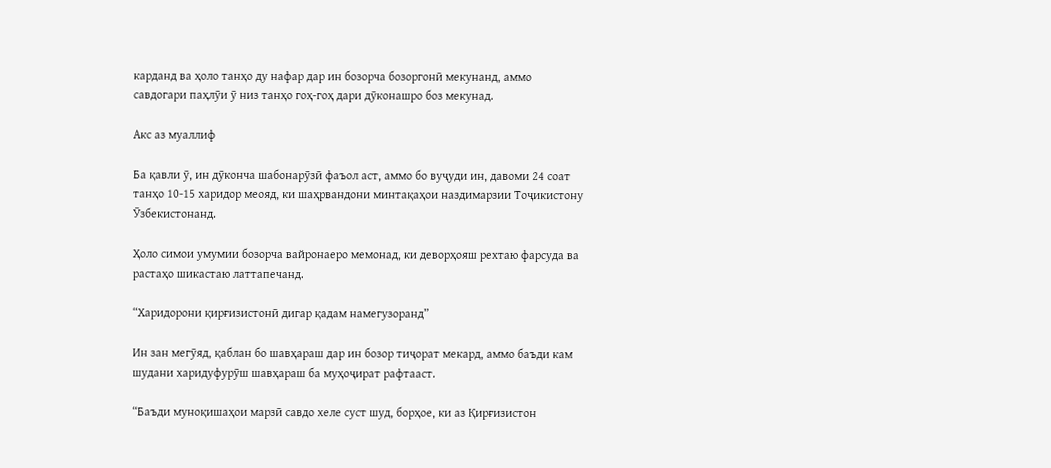карданд ва ҳоло танҳо ду нафар дар ин бозорча бозоргонӣ мекунанд, аммо савдогари паҳлӯи ӯ низ танҳо гоҳ-гоҳ дари дӯконашро боз мекунад.

Акс аз муаллиф

Ба қавли ӯ, ин дӯконча шабонарӯзӣ фаъол аст, аммо бо вуҷуди ин, давоми 24 соат танҳо 10-15 харидор меояд, ки шаҳрвандони минтақаҳои наздимарзии Тоҷикистону Ӯзбекистонанд.

Ҳоло симои умумии бозорча вайронаеро мемонад, ки деворҳояш рехтаю фарсуда ва растаҳо шикастаю латтапечанд.

“Харидорони қирғизистонӣ дигар қадам намегузоранд”

Ин зан мегӯяд, қаблан бо шавҳараш дар ин бозор тиҷорат мекард, аммо баъди кам шудани харидуфурӯш шавҳараш ба муҳоҷират рафтааст.

“Баъди муноқишаҳои марзӣ савдо хеле суст шуд, борҳое, ки аз Қирғизистон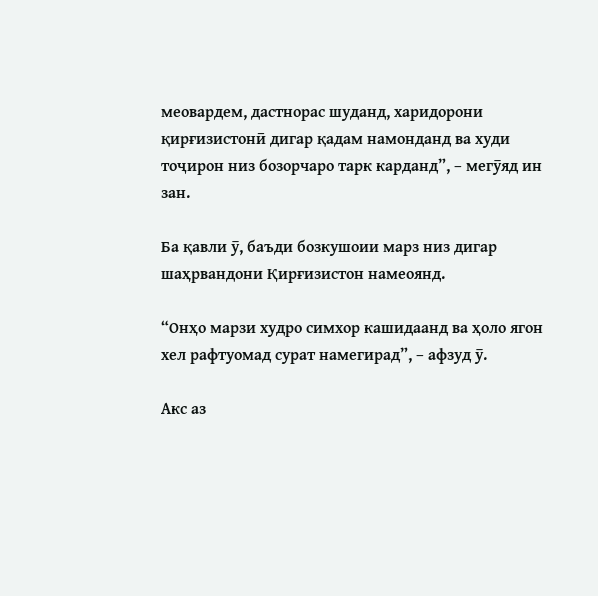меовардем, дастнорас шуданд, харидорони қирғизистонӣ дигар қадам намонданд ва худи тоҷирон низ бозорчаро тарк карданд”, – мегӯяд ин зан.

Ба қавли ӯ, баъди бозкушоии марз низ дигар шаҳрвандони Қирғизистон намеоянд.

“Онҳо марзи худро симхор кашидаанд ва ҳоло ягон хел рафтуомад сурат намегирад”, – афзуд ӯ.

Акс аз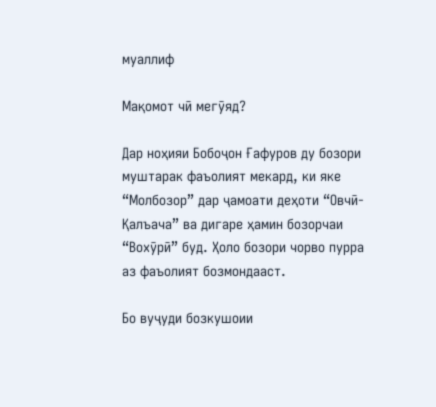муаллиф

Мақомот чӣ мегӯяд?

Дар ноҳияи Бобоҷон Ғафуров ду бозори муштарак фаъолият мекард, ки яке “Молбозор” дар ҷамоати деҳоти “Овчӣ-Қалъача” ва дигаре ҳамин бозорчаи “Вохӯрӣ” буд. Ҳоло бозори чорво пурра аз фаъолият бозмондааст.

Бо вуҷуди бозкушоии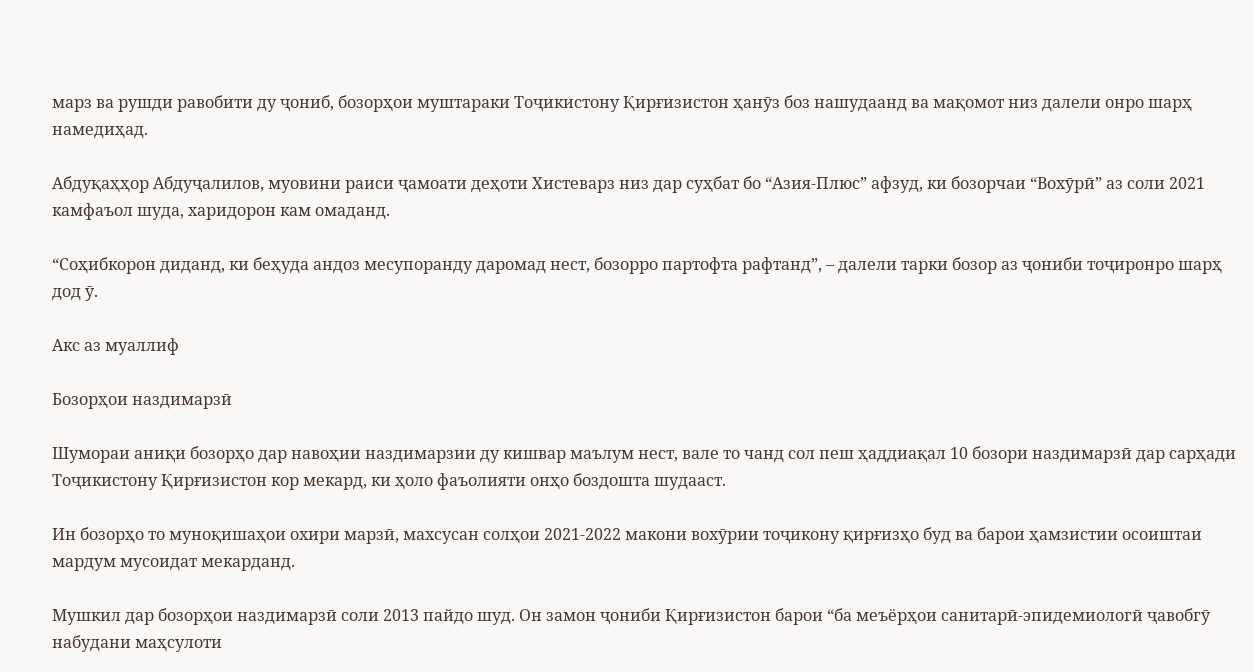марз ва рушди равобити ду ҷониб, бозорҳои муштараки Тоҷикистону Қирғизистон ҳанӯз боз нашудаанд ва мақомот низ далели онро шарҳ намедиҳад.

Абдуқаҳҳор Абдуҷалилов, муовини раиси ҷамоати деҳоти Хистеварз низ дар суҳбат бо “Азия-Плюс” афзуд, ки бозорчаи “Вохӯрӣ” аз соли 2021 камфаъол шуда, харидорон кам омаданд.

“Соҳибкорон диданд, ки беҳуда андоз месупоранду даромад нест, бозорро партофта рафтанд”, – далели тарки бозор аз ҷониби тоҷиронро шарҳ дод ӯ.

Акс аз муаллиф

Бозорҳои наздимарзӣ

Шумораи аниқи бозорҳо дар навоҳии наздимарзии ду кишвар маълум нест, вале то чанд сол пеш ҳаддиақал 10 бозори наздимарзӣ дар сарҳади Тоҷикистону Қирғизистон кор мекард, ки ҳоло фаъолияти онҳо боздошта шудааст.

Ин бозорҳо то муноқишаҳои охири марзӣ, махсусан солҳои 2021-2022 макони вохӯрии тоҷикону қирғизҳо буд ва барои ҳамзистии осоиштаи мардум мусоидат мекарданд.

Мушкил дар бозорҳои наздимарзӣ соли 2013 пайдо шуд. Он замон ҷониби Қирғизистон барои “ба меъёрҳои санитарӣ-эпидемиологӣ ҷавобгӯ набудани маҳсулоти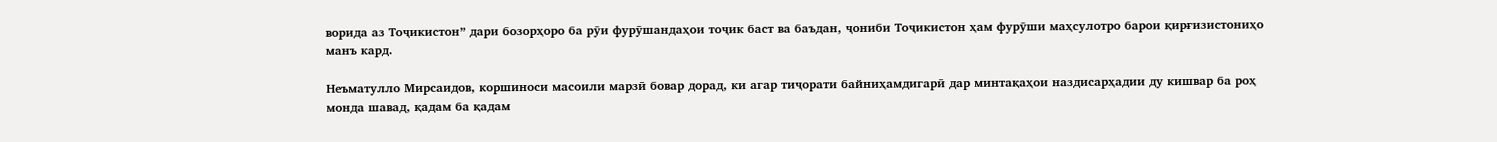ворида аз Тоҷикистон” дари бозорҳоро ба рӯи фурӯшандаҳои тоҷик баст ва баъдан, ҷониби Тоҷикистон ҳам фурӯши маҳсулотро барои қирғизистониҳо манъ кард.

Неъматулло Мирсаидов, коршиноси масоили марзӣ бовар дорад, ки агар тиҷорати байниҳамдигарӣ дар минтақаҳои наздисарҳадии ду кишвар ба роҳ монда шавад, қадам ба қадам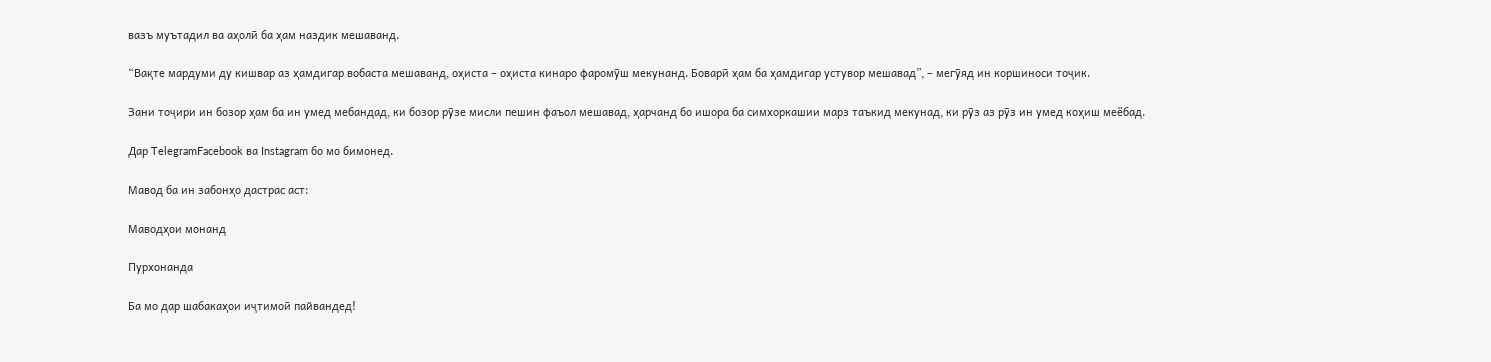вазъ муътадил ва аҳолӣ ба ҳам наздик мешаванд.

“Вақте мардуми ду кишвар аз ҳамдигар вобаста мешаванд, оҳиста – оҳиста кинаро фаромӯш мекунанд. Боварӣ ҳам ба ҳамдигар устувор мешавад”, – мегӯяд ин коршиноси тоҷик.

Зани тоҷири ин бозор ҳам ба ин умед мебандад, ки бозор рӯзе мисли пешин фаъол мешавад, ҳарчанд бо ишора ба симхоркашии марз таъкид мекунад, ки рӯз аз рӯз ин умед коҳиш меёбад.

Дар TelegramFacebook ва Instagram бо мо бимонед.

Мавод ба ин забонҳо дастрас аст:

Маводҳои монанд

Пурхонанда

Ба мо дар шабакаҳои иҷтимоӣ пайвандед!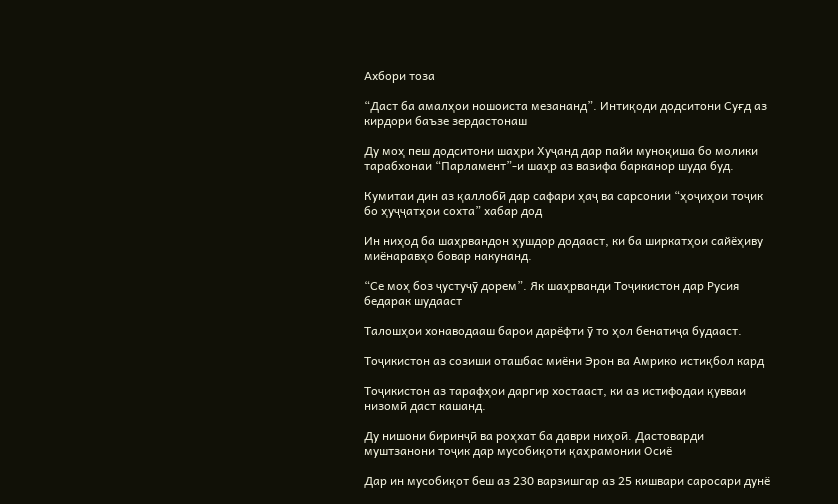Ахбори тоза

“Даст ба амалҳои ношоиста мезананд”. Интиқоди додситони Суғд аз кирдори баъзе зердастонаш

Ду моҳ пеш додситони шаҳри Хуҷанд дар пайи муноқиша бо молики тарабхонаи “Парламент”-и шаҳр аз вазифа барканор шуда буд.

Кумитаи дин аз қаллобӣ дар сафари ҳаҷ ва сарсонии “ҳоҷиҳои тоҷик бо ҳуҷҷатҳои сохта” хабар дод

Ин ниҳод ба шаҳрвандон ҳушдор додааст, ки ба ширкатҳои сайёҳиву миёнаравҳо бовар накунанд.

“Се моҳ боз ҷустуҷӯ дорем”. Як шаҳрванди Тоҷикистон дар Русия бедарак шудааст

Талошҳои хонаводааш барои дарёфти ӯ то ҳол бенатиҷа будааст.

Тоҷикистон аз созиши оташбас миёни Эрон ва Амрико истиқбол кард

Тоҷикистон аз тарафҳои даргир хостааст, ки аз истифодаи қувваи низомӣ даст кашанд.

Ду нишони биринҷӣ ва роҳхат ба даври ниҳоӣ. Дастоварди муштзанони тоҷик дар мусобиқоти қаҳрамонии Осиё

Дар ин мусобиқот беш аз 230 варзишгар аз 25 кишвари саросари дунё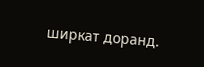ширкат доранд.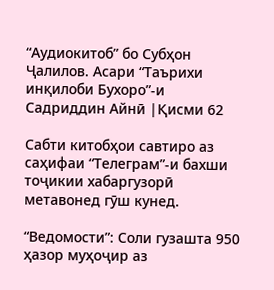“Аудиокитоб” бо Субҳон Ҷалилов. Асари “Таърихи инқилоби Бухоро”-и Садриддин Айнӣ |Қисми 62

Cабти китобҳои савтиро аз саҳифаи “Телеграм”-и бахши тоҷикии хабаргузорӣ метавонед гӯш кунед.

“Ведомости”: Соли гузашта 950 ҳазор муҳоҷир аз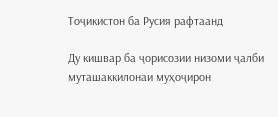Тоҷикистон ба Русия рафтаанд

Ду кишвар ба ҷорисозии низоми ҷалби муташаккилонаи муҳоҷирон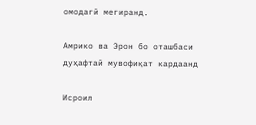омодагӣ мегиранд.

Амрико ва Эрон бо оташбаси дуҳафтаӣ мувофиқат кардаанд

Исроил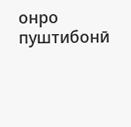онро пуштибонӣ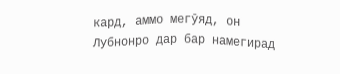кард, аммо мегӯяд, он Лубнонро дар бар намегирад